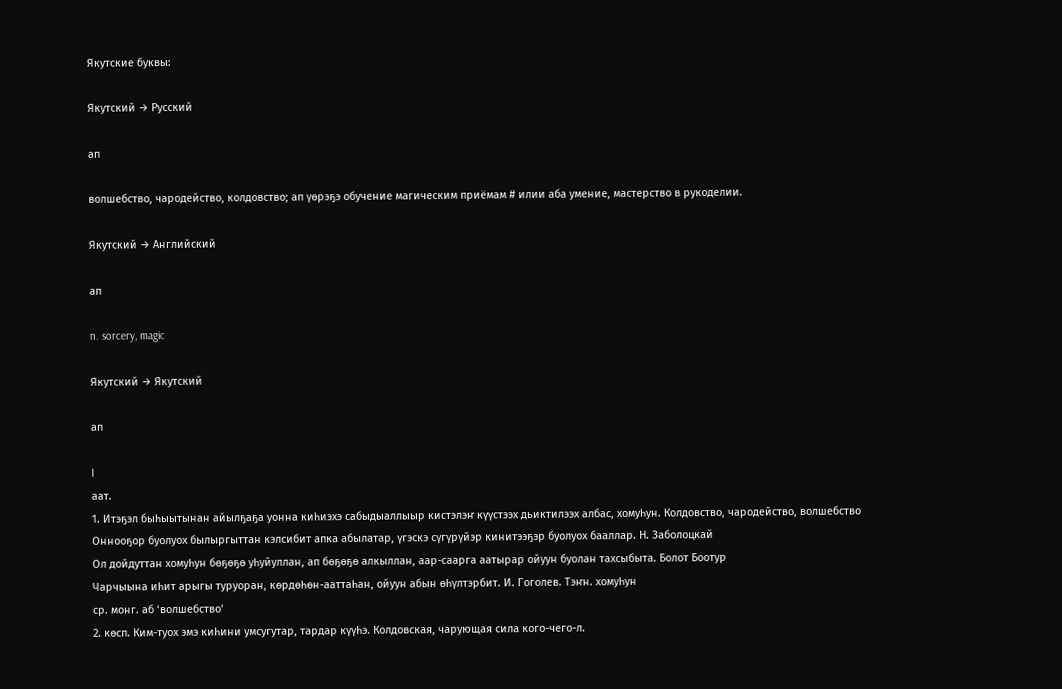Якутские буквы:

Якутский → Русский

ап

волшебство, чародейство, колдовство; ап үөрэҕэ обучение магическим приёмам # илии аба умение, мастерство в рукоделии.

Якутский → Английский

ап

n. sorcery, magic

Якутский → Якутский

ап

I
аат.
1. Итэҕэл быһыытынан айылҕаҕа уонна киһиэхэ сабыдыаллыыр кистэлэҥ күүстээх дьиктилээх албас, хомуһун. Колдовство, чародейство, волшебство
Оннооҕор буолуох былыргыттан кэлсибит апка абылатар, үгэскэ сүгүрүйэр кинитээҕэр буолуох бааллар. Н. Заболоцкай
Ол дойдуттан хомуһун бөҕөҕө уһуйуллан, ап бөҕөҕө алкыллан, аар-саарга аатырар ойуун буолан тахсыбыта. Болот Боотур
Чарчыына иһит арыгы туруоран, көрдөһөн-ааттаһан, ойуун абын өһүлтэрбит. И. Гоголев. Тэҥн. хомуһун
ср. монг. аб ‘волшебство’
2. көсп. Ким-туох эмэ киһини умсугутар, тардар күүһэ. Колдовская, чарующая сила кого-чего-л.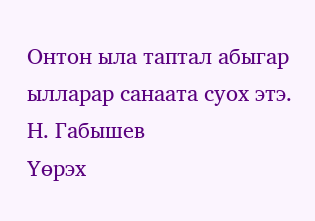Онтон ыла таптал абыгар ылларар санаата суох этэ. Н. Габышев
Үөрэх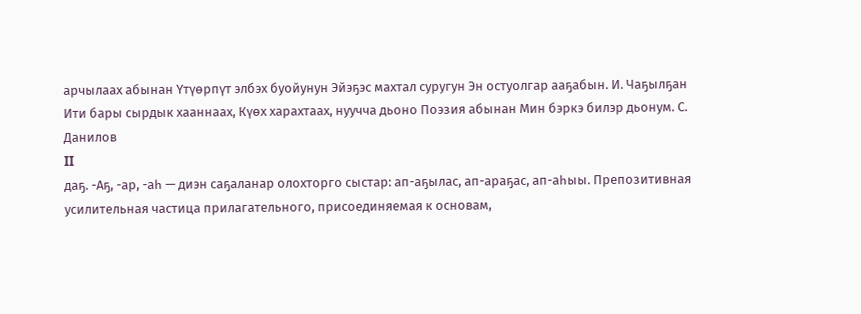арчылаах абынан Үтүөрпүт элбэх буойунун Эйэҕэс махтал суругун Эн остуолгар ааҕабын. И. Чаҕылҕан
Ити бары сырдык хааннаах, Күөх харахтаах, нуучча дьоно Поэзия абынан Мин бэркэ билэр дьонум. С. Данилов
II
даҕ. -Аҕ, -ар, -аһ — диэн саҕаланар олохторго сыстар: ап-аҕылас, ап-араҕас, ап-аһыы. Препозитивная усилительная частица прилагательного, присоединяемая к основам,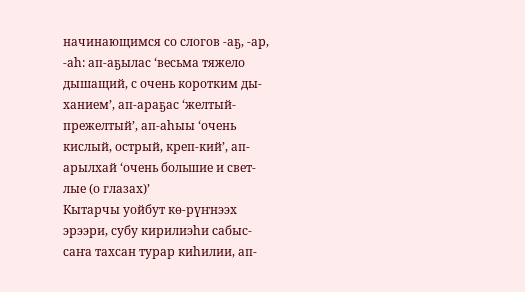начинающимся со слогов -аҕ, -ар, -аһ: ап-аҕылас ‘весьма тяжело дышащий, с очень коротким ды-ханием’, ап-араҕас ‘желтый-прежелтый’, ап-аһыы ‘очень кислый, острый, креп-кий’, ап-арылхай ‘очень большие и свет-лые (о глазах)’
Кытарчы уойбут кө-рүҥнээх эрээри, субу кирилиэһи сабыс-саҥа тахсан турар киһилии, ап-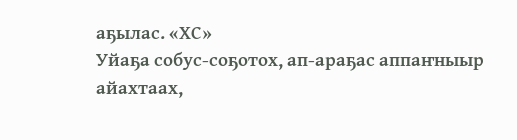аҕылас. «ХС»
Уйаҕа собус-соҕотох, ап-араҕас аппаҥныыр айахтаах,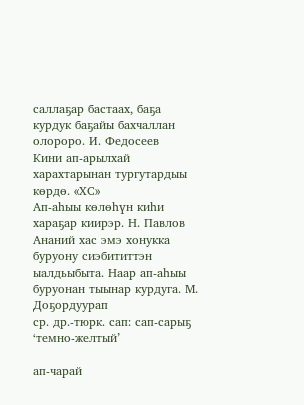саллаҕар бастаах, баҕа курдук баҕайы бахчаллан олороро. И. Федосеев
Кини ап-арылхай харахтарынан тургутардыы көрдө. «ХС»
Ап-аһыы көлөһүн киһи хараҕар киирэр. Н. Павлов
Ананий хас эмэ хонукка буруону сиэбититтэн ыалдьыбыта. Наар ап-аһыы буруонан тыынар курдуга. М. Доҕордуурап
ср. др.-тюрк. сап: сап-сарыҕ ‘темно-желтый’

ап-чарай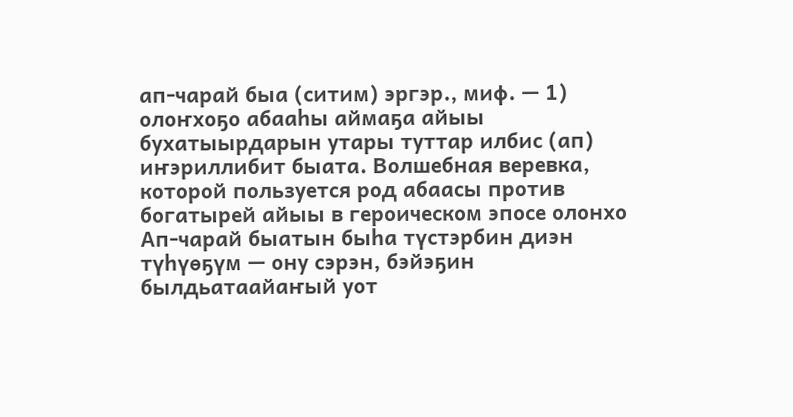ап-чарай быа (ситим) эргэр., миф. — 1) олоҥхоҕо абааһы аймаҕа айыы бухатыырдарын утары туттар илбис (ап) иҥэриллибит быата. Волшебная веревка, которой пользуется род абаасы против богатырей айыы в героическом эпосе олонхо
Ап-чарай быатын быһа түстэрбин диэн түһүөҕүм — ону сэрэн, бэйэҕин былдьатаайаҥый уот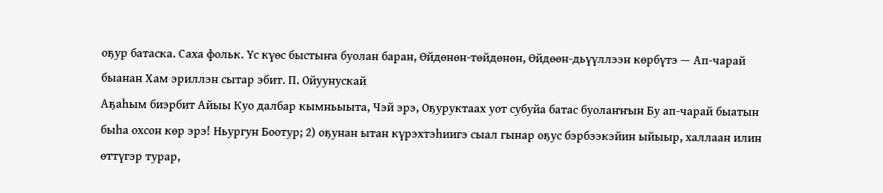оҕур батаска. Саха фольк. Үс күөс быстыҥа буолан баран, Өйдөнөн-төйдөнөн, Өйдөөн-дьүүллээн көрбүтэ — Ап-чарай быанан Хам эриллэн сытар эбит. П. Ойуунускай
Аҕаһым биэрбит Айыы Куо далбар кымньыыта, Чэй эрэ, Оҕуруктаах уот субуйа батас буолаҥҥын Бу ап-чарай быатын быһа охсон көр эрэ! Ньургун Боотур; 2) оҕунан ытан күрэхтэһиигэ сыал гынар оҕус бэрбээкэйин ыйыыр, халлаан илин өттүгэр турар,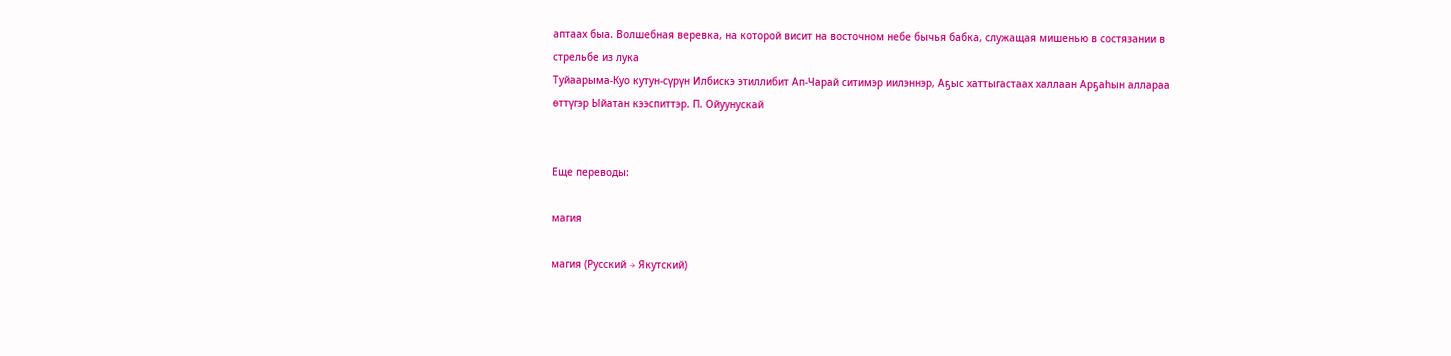аптаах быа. Волшебная веревка, на которой висит на восточном небе бычья бабка, служащая мишенью в состязании в стрельбе из лука
Туйаарыма-Куо кутун-сүрүн Илбискэ этиллибит Ап-Чарай ситимэр иилэннэр, Аҕыс хаттыгастаах халлаан Арҕаһын аллараа өттүгэр Ыйатан кээспиттэр. П. Ойуунускай


Еще переводы:

магия

магия (Русский → Якутский)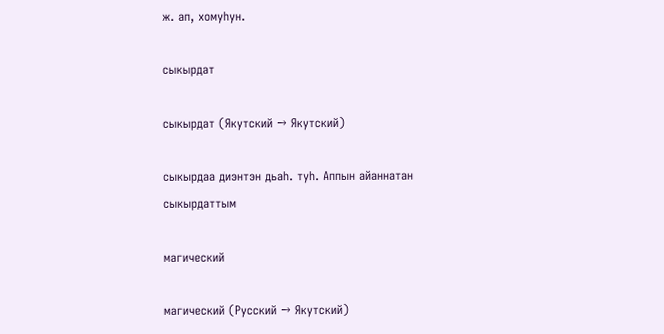ж. ап, хомуһун.

сыкырдат

сыкырдат (Якутский → Якутский)

сыкырдаа диэнтэн дьаһ. туһ. Аппын айаннатан сыкырдаттым

магический

магический (Русский → Якутский)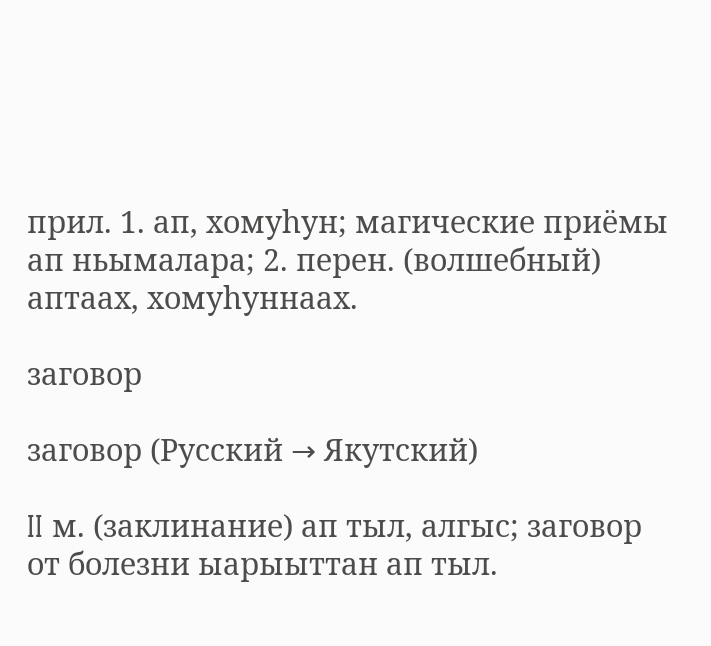прил. 1. ап, хомуһун; магические приёмы ап ньымалара; 2. перен. (волшебный) аптаах, хомуһуннаах.

заговор

заговор (Русский → Якутский)

II м. (заклинание) ап тыл, алгыс; заговор от болезни ыарыыттан ап тыл.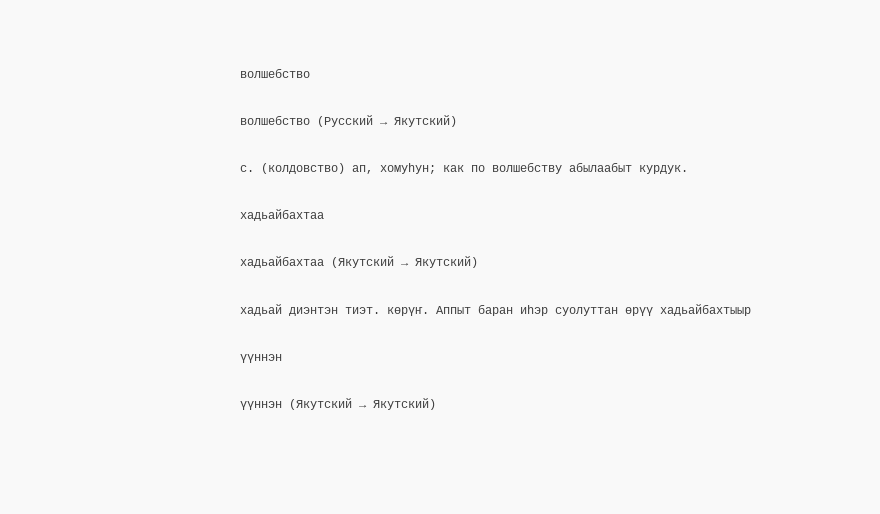волшебство

волшебство (Русский → Якутский)

с. (колдовство) ап, хомуһун; как по волшебству абылаабыт курдук.

хадьайбахтаа

хадьайбахтаа (Якутский → Якутский)

хадьай диэнтэн тиэт. көрүҥ. Аппыт баран иһэр суолуттан өрүү хадьайбахтыыр

үүннэн

үүннэн (Якутский → Якутский)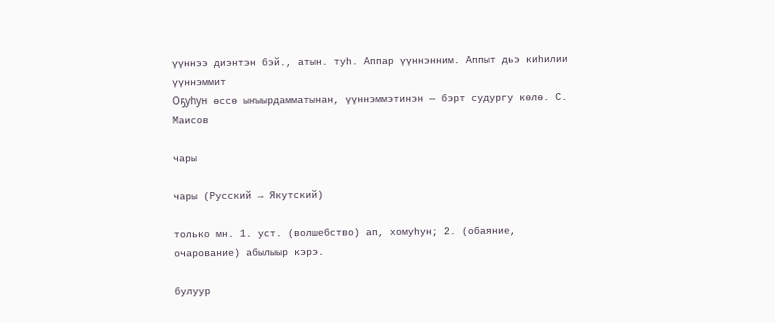үүннээ диэнтэн бэй., атын. туһ. Аппар үүннэнним. Аппыт дьэ киһилии үүннэммит
Оҕуһун өссө ыҥыырдамматынан, үүннэммэтинэн — бэрт судургу көлө. С. Маисов

чары

чары (Русский → Якутский)

только мн. 1. уст. (волшебство) ап, хомуһун; 2. (обаяние, очарование) абылыыр кэрэ.

булуур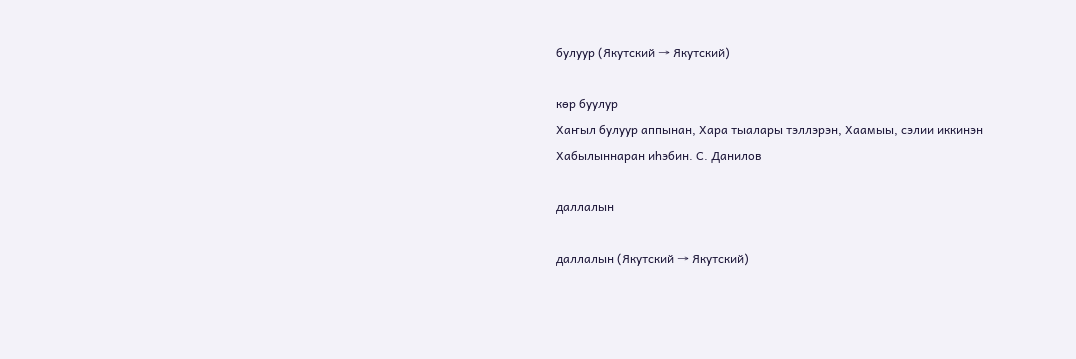булуур (Якутский → Якутский)

көр буулур
Хаҥыл булуур аппынан, Хара тыалары тэллэрэн, Хаамыы, сэлии иккинэн Хабылыннаран иһэбин. С. Данилов

даллалын

даллалын (Якутский → Якутский)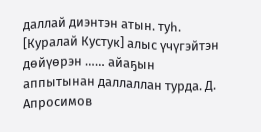даллай диэнтэн атын. туһ. [Куралай Кустук] алыс үчүгэйтэн дөйүөрэн …… айаҕын аппытынан даллаллан турда. Д. Апросимов